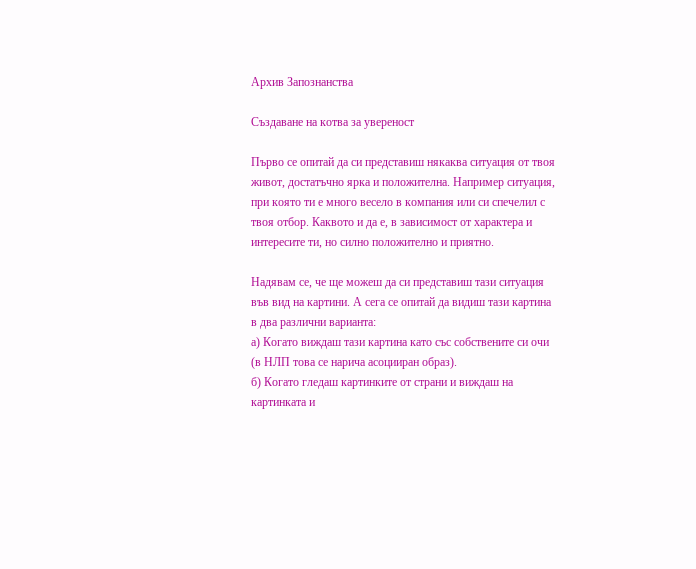Архив Запознанства

Създаване на котва за увереност

Първо се опитай да си представиш някаква ситуация от твоя живот, достатъчно ярка и положителна. Например ситуация, при която ти е много весело в компания или си спечелил с твоя отбор. Каквото и да е, в зависимост от характера и интересите ти, но силно положително и приятно.

Надявам се, че ще можеш да си представиш тази ситуация във вид на картини. А сега се опитай да видиш тази картина в два различни варианта:
а) Когато виждаш тази картина като със собствените си очи (в НЛП това се нарича асоцииран образ).
б) Когато гледаш картинките от страни и виждаш на картинката и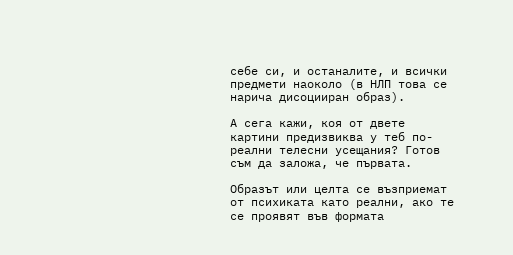себе си, и останалите, и всички предмети наоколо (в НЛП това се нарича дисоцииран образ).

А сега кажи, коя от двете картини предизвиква у теб по-реални телесни усещания? Готов съм да заложа, че първата.

Образът или целта се възприемат от психиката като реални, ако те се проявят във формата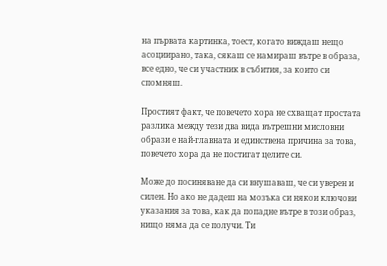на първата картинка, тоест, когато виждаш нещо асоциирано, така, сякаш се намираш вътре в образа, все едно, че си участник в събития, за които си спомняш.

Простият факт, че повечето хора не схващат простата разлика между тези два вида вътрешни мисловни образи е най-главната и единствена причина за това, повечето хора да не постигат целите си.

Може до посиняване да си внушаваш, че си уверен и силен. Но ако не дадеш на мозъка си някои ключови указания за това, как да попадне вътре в този образ, нищо няма да се получи. Ти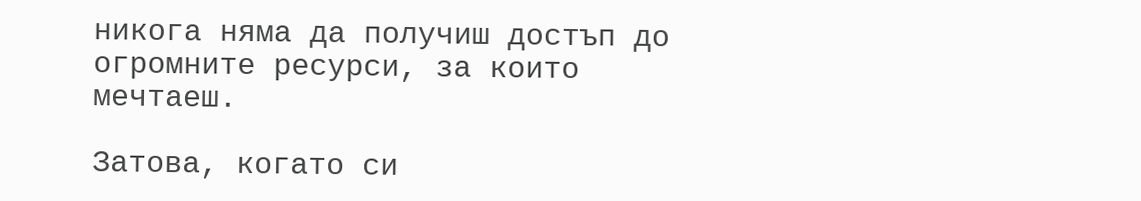никога няма да получиш достъп до огромните ресурси, за които мечтаеш.

Затова, когато си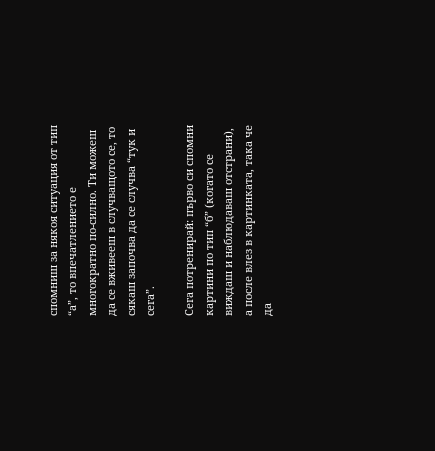спомниш за някоя ситуация от тип “а”, то впечатлението е многократно по-силно. Ти можеш да се вживееш в случващото се, то сякаш започва да се случва “тук и сега”.

Сега потренирай: първо си спомни картини по тип “б” (когато се виждаш и наблюдаваш отстрани), а после влез в картинката, така че да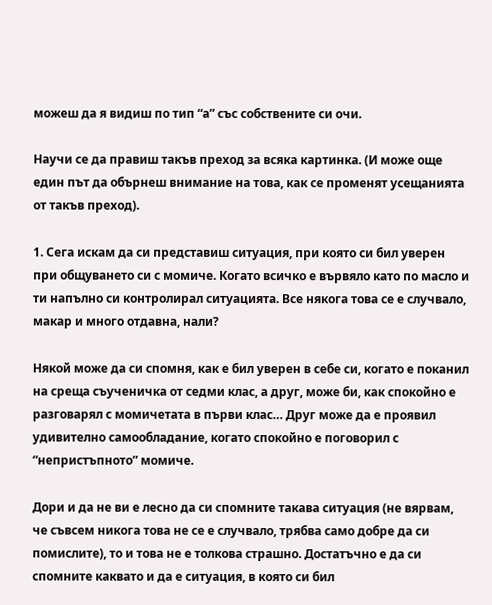можеш да я видиш по тип “а” със собствените си очи.

Научи се да правиш такъв преход за всяка картинка. (И може още един път да обърнеш внимание на това, как се променят усещанията от такъв преход).

1. Сега искам да си представиш ситуация, при която си бил уверен при общуването си с момиче. Когато всичко е вървяло като по масло и ти напълно си контролирал ситуацията. Все някога това се е случвало, макар и много отдавна, нали?

Някой може да си спомня, как е бил уверен в себе си, когато е поканил на среща съученичка от седми клас, а друг, може би, как спокойно е разговарял с момичетата в първи клас… Друг може да е проявил удивително самообладание, когато спокойно е поговорил с “непристъпното” момиче.

Дори и да не ви е лесно да си спомните такава ситуация (не вярвам, че съвсем никога това не се е случвало, трябва само добре да си помислите), то и това не е толкова страшно. Достатъчно е да си спомните каквато и да е ситуация, в която си бил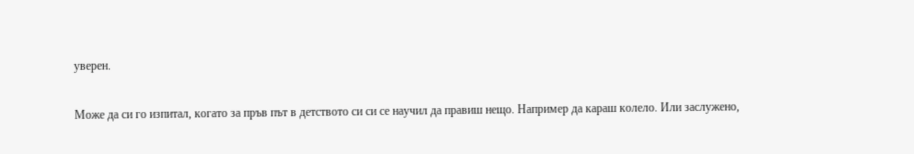уверен.

Може да си го изпитал, когато за пръв път в детството си си се научил да правиш нещо. Например да караш колело. Или заслужено,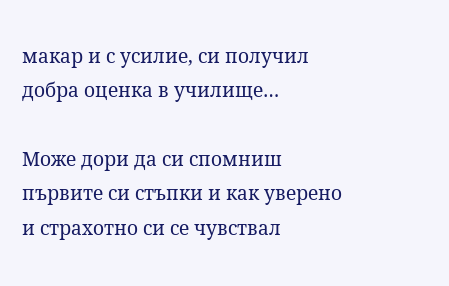макар и с усилие, си получил добра оценка в училище…

Може дори да си спомниш първите си стъпки и как уверено и страхотно си се чувствал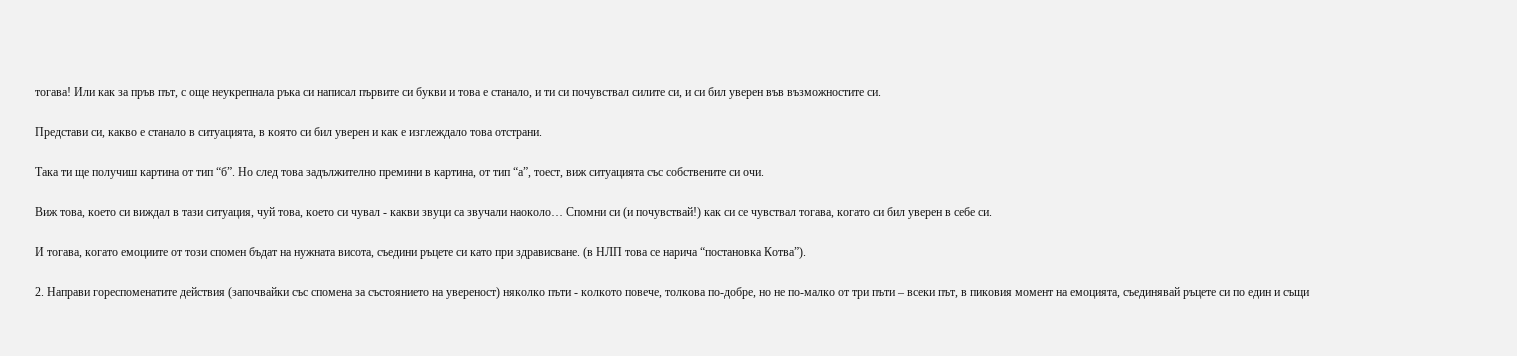тогава! Или как за пръв път, с още неукрепнала ръка си написал първите си букви и това е станало, и ти си почувствал силите си, и си бил уверен във възможностите си.

Представи си, какво е станало в ситуацията, в която си бил уверен и как е изглеждало това отстрани.

Така ти ще получиш картина от тип “б”. Но след това задължително премини в картина, от тип “а”, тоест, виж ситуацията със собствените си очи.

Виж това, което си виждал в тази ситуация, чуй това, което си чувал - какви звуци са звучали наоколо… Спомни си (и почувствай!) как си се чувствал тогава, когато си бил уверен в себе си.

И тогава, когато емоциите от този спомен бъдат на нужната висота, съедини ръцете си като при здрависване. (в НЛП това се нарича “постановка Котва”).

2. Направи гореспоменатите действия (започвайки със спомена за състоянието на увереност) няколко пъти - колкото повече, толкова по-добре, но не по-малко от три пъти – всеки път, в пиковия момент на емоцията, съединявай ръцете си по един и същи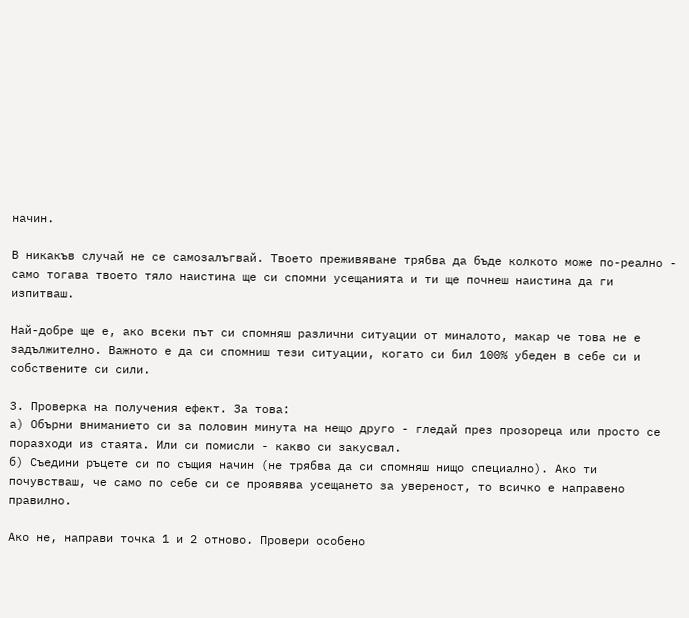начин.

В никакъв случай не се самозалъгвай. Твоето преживяване трябва да бъде колкото може по-реално - само тогава твоето тяло наистина ще си спомни усещанията и ти ще почнеш наистина да ги изпитваш.

Най-добре ще е, ако всеки път си спомняш различни ситуации от миналото, макар че това не е задължително. Важното е да си спомниш тези ситуации, когато си бил 100% убеден в себе си и собствените си сили.

3. Проверка на получения ефект. За това:
а) Обърни вниманието си за половин минута на нещо друго - гледай през прозореца или просто се поразходи из стаята. Или си помисли - какво си закусвал.
б) Съедини ръцете си по същия начин (не трябва да си спомняш нищо специално). Ако ти почувстваш, че само по себе си се проявява усещането за увереност, то всичко е направено правилно.

Ако не, направи точка 1 и 2 отново. Провери особено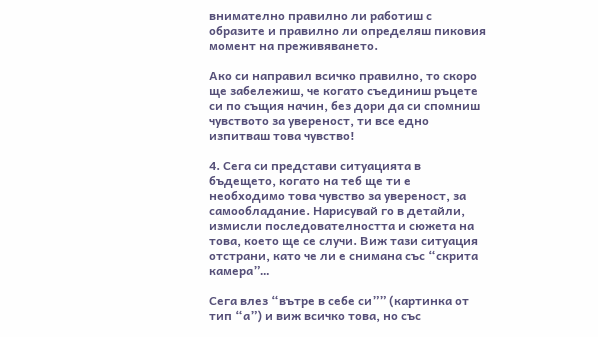внимателно правилно ли работиш с образите и правилно ли определяш пиковия момент на преживяването.

Ако си направил всичко правилно, то скоро ще забележиш, че когато съединиш ръцете си по същия начин, без дори да си спомниш чувството за увереност, ти все едно изпитваш това чувство!

4. Сега си представи ситуацията в бъдещето, когато на теб ще ти е необходимо това чувство за увереност, за самообладание. Нарисувай го в детайли, измисли последователността и сюжета на това, което ще се случи. Виж тази ситуация отстрани, като че ли е снимана със “скрита камера”…

Сега влез “вътре в себе си”” (картинка от тип “а”) и виж всичко това, но със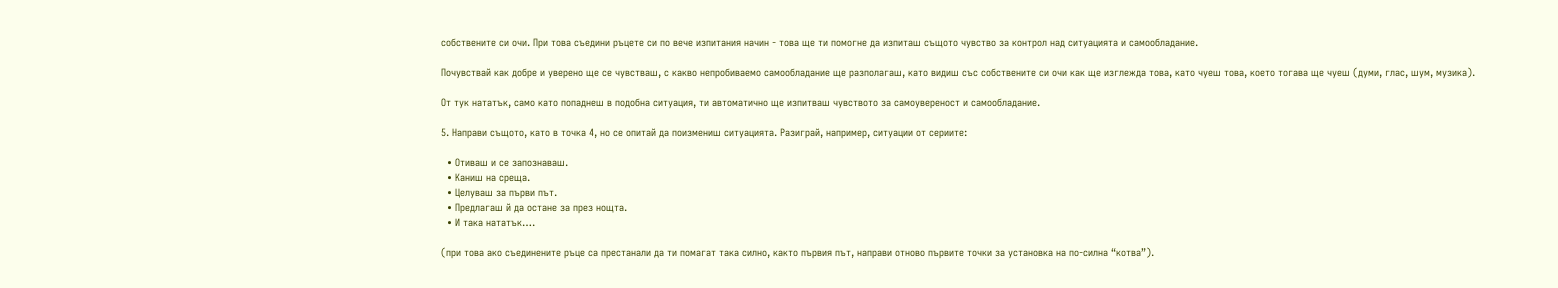собствените си очи. При това съедини ръцете си по вече изпитания начин - това ще ти помогне да изпиташ същото чувство за контрол над ситуацията и самообладание.

Почувствай как добре и уверено ще се чувстваш, с какво непробиваемо самообладание ще разполагаш, като видиш със собствените си очи как ще изглежда това, като чуеш това, което тогава ще чуеш (думи, глас, шум, музика).

От тук нататък, само като попаднеш в подобна ситуация, ти автоматично ще изпитваш чувството за самоувереност и самообладание.

5. Направи същото, като в точка 4, но се опитай да поизмениш ситуацията. Разиграй, например, ситуации от сериите:

  • Отиваш и се запознаваш.
  • Каниш на среща.
  • Целуваш за първи път.
  • Предлагаш й да остане за през нощта.
  • И така нататък….

(при това ако съединените ръце са престанали да ти помагат така силно, както първия път, направи отново първите точки за установка на по-силна “котва”).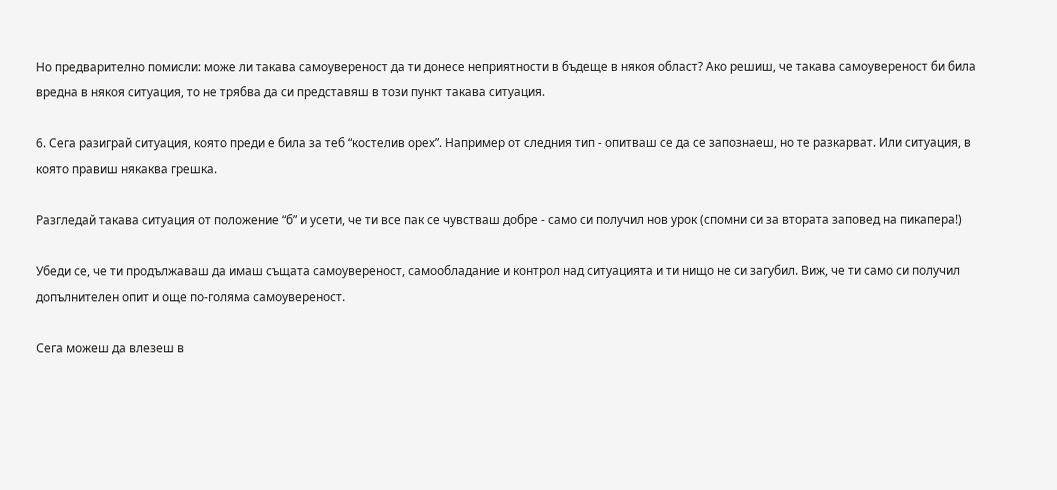Но предварително помисли: може ли такава самоувереност да ти донесе неприятности в бъдеще в някоя област? Ако решиш, че такава самоувереност би била вредна в някоя ситуация, то не трябва да си представяш в този пункт такава ситуация.

6. Сега разиграй ситуация, която преди е била за теб “костелив орех”. Например от следния тип - опитваш се да се запознаеш, но те разкарват. Или ситуация, в която правиш някаква грешка.

Разгледай такава ситуация от положение “б” и усети, че ти все пак се чувстваш добре - само си получил нов урок (спомни си за втората заповед на пикапера!)

Убеди се, че ти продължаваш да имаш същата самоувереност, самообладание и контрол над ситуацията и ти нищо не си загубил. Виж, че ти само си получил допълнителен опит и още по-голяма самоувереност.

Сега можеш да влезеш в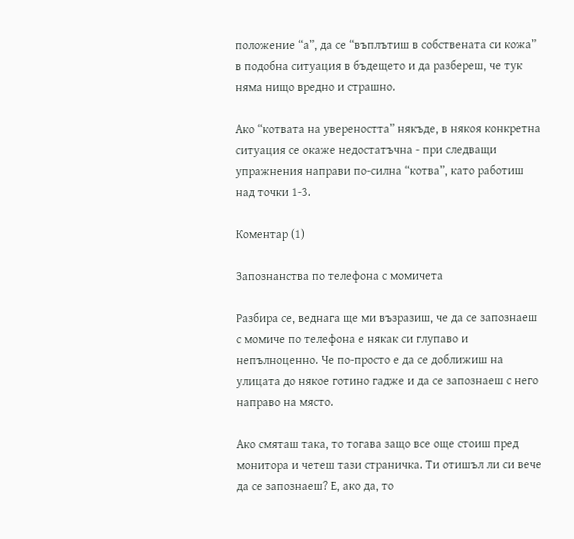положение “а”, да се “въплътиш в собствената си кожа” в подобна ситуация в бъдещето и да разбереш, че тук няма нищо вредно и страшно.

Ако “котвата на увереността” някъде, в някоя конкретна ситуация се окаже недостатъчна - при следващи упражнения направи по-силна “котва”, като работиш над точки 1-3.

Коментар (1)

Запознанства по телефона с момичета

Разбира се, веднага ще ми възразиш, че да се запознаеш с момиче по телефона е някак си глупаво и непълноценно. Че по-просто е да се доближиш на улицата до някое готино гадже и да се запознаеш с него направо на място.

Ако смяташ така, то тогава защо все още стоиш пред монитора и четеш тази страничка. Ти отишъл ли си вече да се запознаеш? Е, ако да, то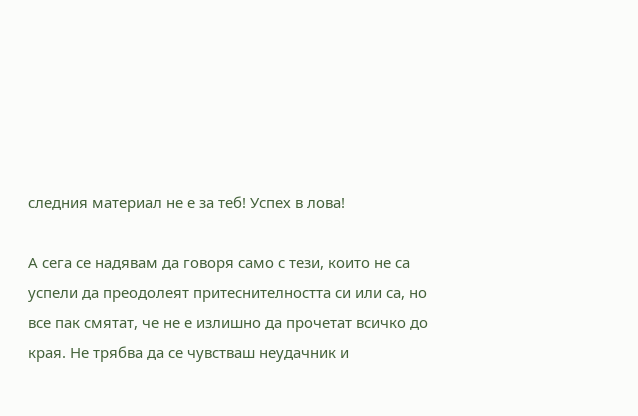следния материал не е за теб! Успех в лова!

А сега се надявам да говоря само с тези, които не са успели да преодолеят притеснителността си или са, но все пак смятат, че не е излишно да прочетат всичко до края. Не трябва да се чувстваш неудачник и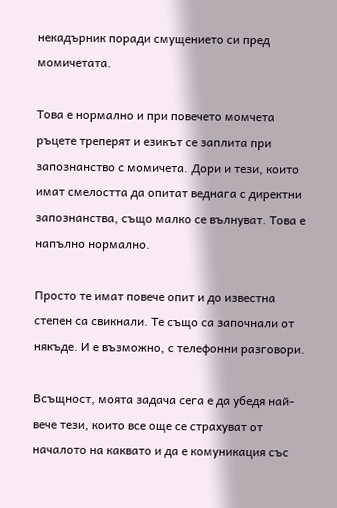некадърник поради смущението си пред момичетата.

Това е нормално и при повечето момчета ръцете треперят и езикът се заплита при запознанство с момичета. Дори и тези, които имат смелостта да опитат веднага с директни запознанства, също малко се вълнуват. Това е напълно нормално.

Просто те имат повече опит и до известна степен са свикнали. Те също са започнали от някъде. И е възможно, с телефонни разговори.

Всъщност, моята задача сега е да убедя най-вече тези, които все още се страхуват от началото на каквато и да е комуникация със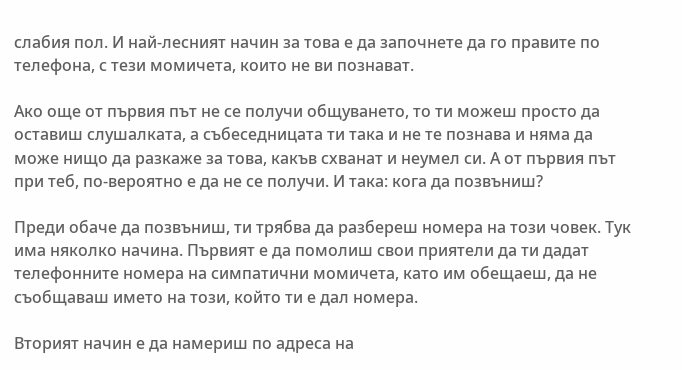слабия пол. И най-лесният начин за това е да започнете да го правите по телефона, с тези момичета, които не ви познават.

Ако още от първия път не се получи общуването, то ти можеш просто да оставиш слушалката, а събеседницата ти така и не те познава и няма да може нищо да разкаже за това, какъв схванат и неумел си. А от първия път при теб, по-вероятно е да не се получи. И така: кога да позвъниш?

Преди обаче да позвъниш, ти трябва да разбереш номера на този човек. Тук има няколко начина. Първият е да помолиш свои приятели да ти дадат телефонните номера на симпатични момичета, като им обещаеш, да не съобщаваш името на този, който ти е дал номера.

Вторият начин е да намериш по адреса на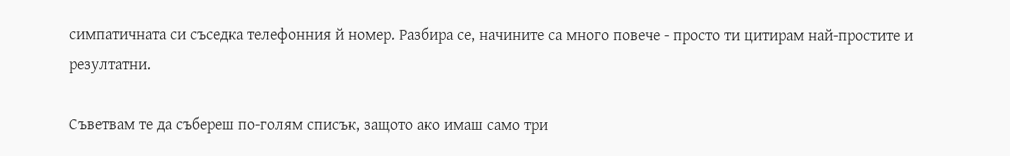симпатичната си съседка телефонния й номер. Разбира се, начините са много повече - просто ти цитирам най-простите и резултатни.

Съветвам те да събереш по-голям списък, защото ако имаш само три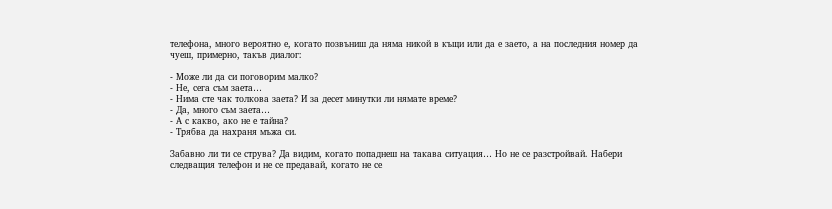телефона, много вероятно е, когато позвъниш да няма никой в къщи или да е заето, а на последния номер да чуеш, примерно, такъв диалог:

- Може ли да си поговорим малко?
- Не, сега съм заета…
- Нима сте чак толкова заета? И за десет минутки ли нямате време?
- Да, много съм заета…
- А с какво, ако не е тайна?
- Трябва да нахраня мъжа си.

Забавно ли ти се струва? Да видим, когато попаднеш на такава ситуация… Но не се разстройвай. Набери следващия телефон и не се предавай, когато не се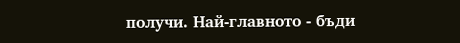получи. Най-главното - бъди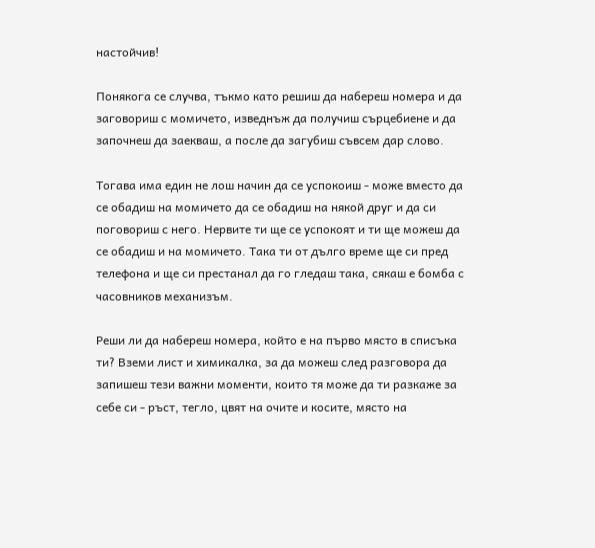настойчив!

Понякога се случва, тъкмо като решиш да набереш номера и да заговориш с момичето, изведнъж да получиш сърцебиене и да започнеш да заекваш, а после да загубиш съвсем дар слово.

Тогава има един не лош начин да се успокоиш - може вместо да се обадиш на момичето да се обадиш на някой друг и да си поговориш с него. Нервите ти ще се успокоят и ти ще можеш да се обадиш и на момичето. Така ти от дълго време ще си пред телефона и ще си престанал да го гледаш така, сякаш е бомба с часовников механизъм.

Реши ли да набереш номера, който е на първо място в списъка ти? Вземи лист и химикалка, за да можеш след разговора да запишеш тези важни моменти, които тя може да ти разкаже за себе си - ръст, тегло, цвят на очите и косите, място на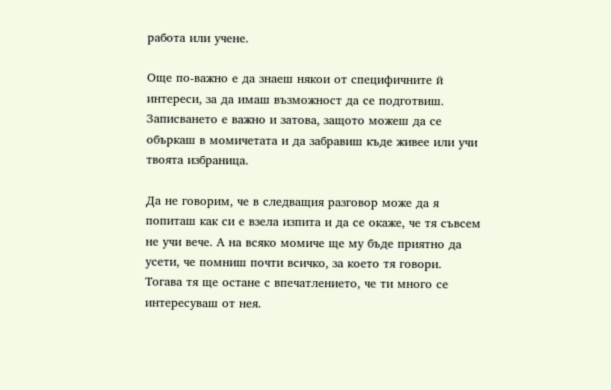работа или учене.

Още по-важно е да знаеш някои от специфичните й интереси, за да имаш възможност да се подготвиш. Записването е важно и затова, защото можеш да се объркаш в момичетата и да забравиш къде живее или учи твоята избраница.

Да не говорим, че в следващия разговор може да я попиташ как си е взела изпита и да се окаже, че тя съвсем не учи вече. А на всяко момиче ще му бъде приятно да усети, че помниш почти всичко, за което тя говори. Тогава тя ще остане с впечатлението, че ти много се интересуваш от нея.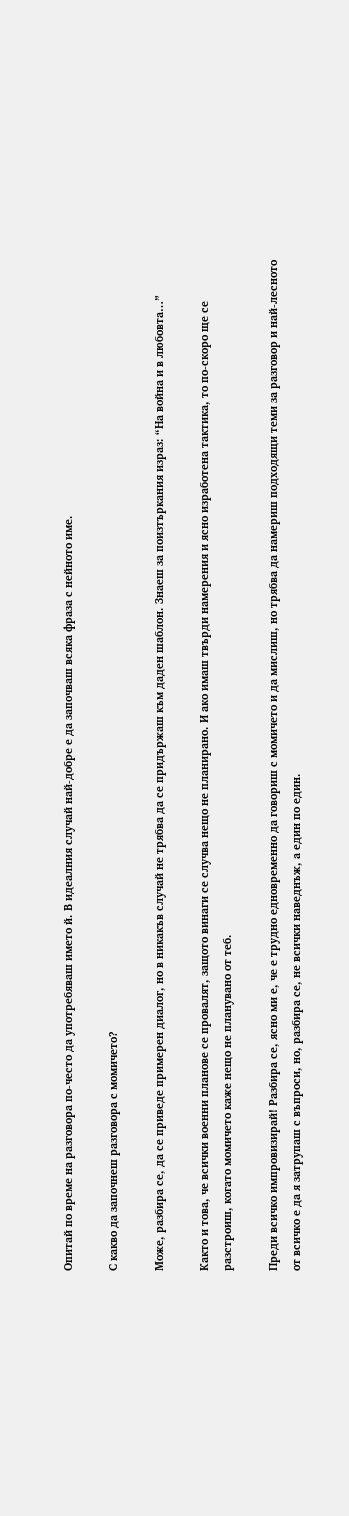Опитай по време на разговора по-често да употребяваш името й. В идеалния случай най-добре е да започваш всяка фраза с нейното име.

С какво да започнеш разговора с момичето?

Може, разбира се, да се приведе примерен диалог, но в никакъв случай не трябва да се придържаш към даден шаблон. Знаеш за поизтъркания израз: “На война и в любовта…”

Както и това, че всички военни планове се провалят, защото винаги се случва нещо не планирано. И ако имаш твърди намерения и ясно изработена тактика, то по-скоро ще се разстроиш, когато момичето каже нещо не планувано от теб.

Преди всичко импровизирай! Разбира се, ясно ми е, че е трудно едновременно да говориш с момичето и да мислиш, но трябва да намериш подходящи теми за разговор и най-лесното от всичко е да я затрупаш с въпроси, но, разбира се, не всички наведнъж, а един по един.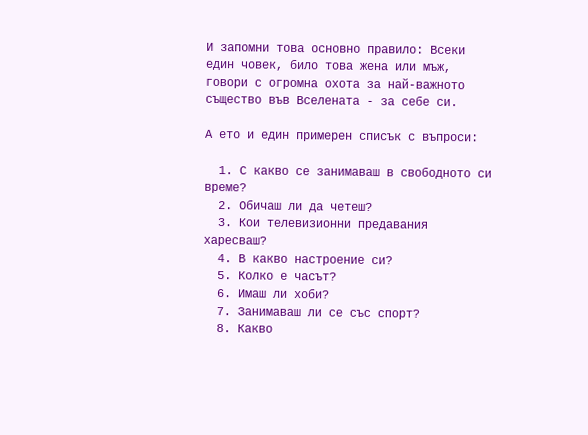И запомни това основно правило: Всеки един човек, било това жена или мъж, говори с огромна охота за най-важното същество във Вселената - за себе си.

А ето и един примерен списък с въпроси:

  1. С какво се занимаваш в свободното си време?
  2. Обичаш ли да четеш?
  3. Кои телевизионни предавания харесваш?
  4. В какво настроение си?
  5. Колко е часът?
  6. Имаш ли хоби?
  7. Занимаваш ли се със спорт?
  8. Какво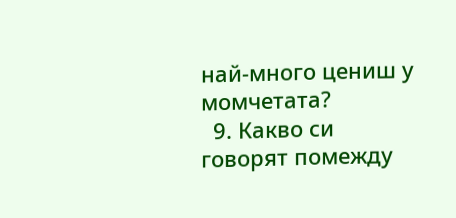най-много цениш у момчетата?
  9. Какво си говорят помежду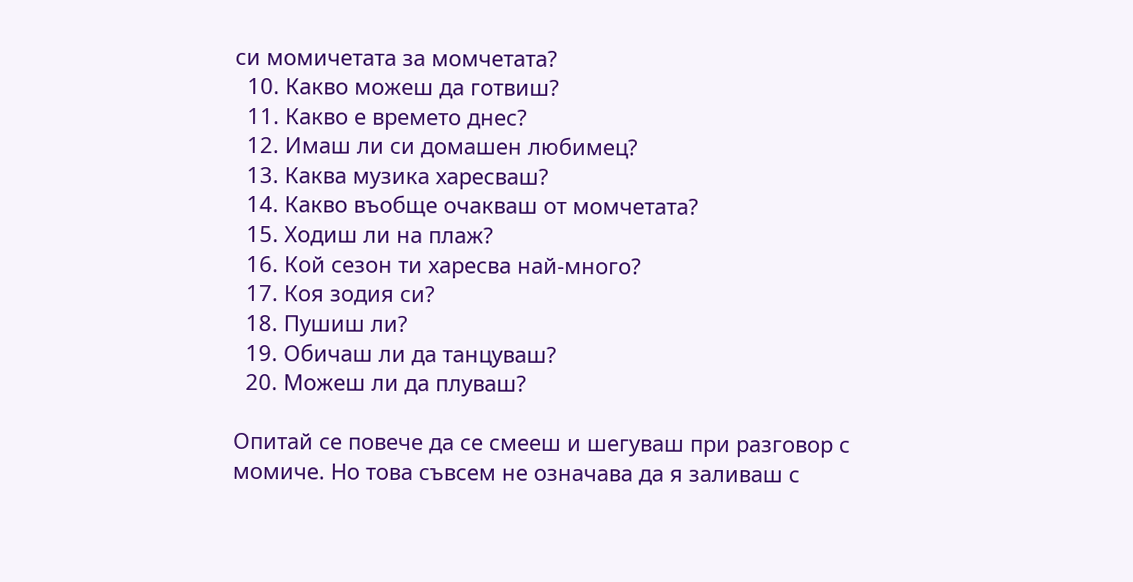си момичетата за момчетата?
  10. Какво можеш да готвиш?
  11. Какво е времето днес?
  12. Имаш ли си домашен любимец?
  13. Каква музика харесваш?
  14. Какво въобще очакваш от момчетата?
  15. Ходиш ли на плаж?
  16. Кой сезон ти харесва най-много?
  17. Коя зодия си?
  18. Пушиш ли?
  19. Обичаш ли да танцуваш?
  20. Можеш ли да плуваш?

Опитай се повече да се смееш и шегуваш при разговор с момиче. Но това съвсем не означава да я заливаш с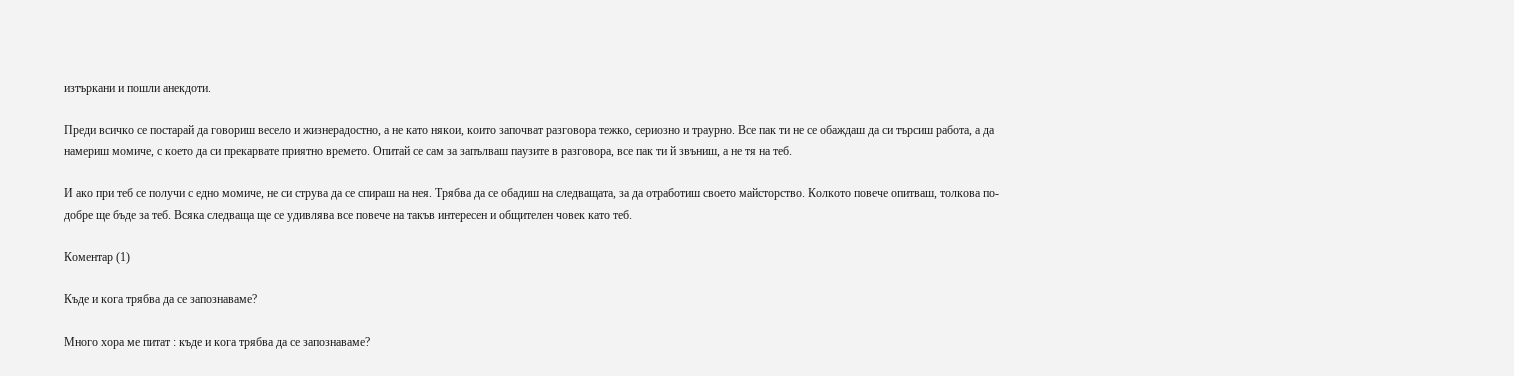изтъркани и пошли анекдоти.

Преди всичко се постарай да говориш весело и жизнерадостно, а не като някои, които започват разговора тежко, сериозно и траурно. Все пак ти не се обаждаш да си търсиш работа, а да намериш момиче, с което да си прекарвате приятно времето. Опитай се сам за запълваш паузите в разговора, все пак ти й звъниш, а не тя на теб.

И ако при теб се получи с едно момиче, не си струва да се спираш на нея. Трябва да се обадиш на следващата, за да отработиш своето майсторство. Колкото повече опитваш, толкова по-добре ще бъде за теб. Всяка следваща ще се удивлява все повече на такъв интересен и общителен човек като теб.

Коментар (1)

Къде и кога трябва да се запознаваме?

Много хора ме питат : къде и кога трябва да се запознаваме?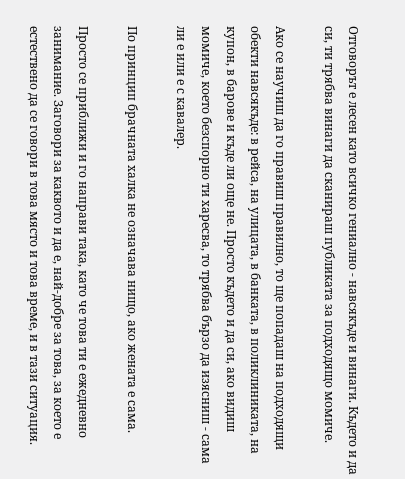Отговорът е лесен като всичко гениално - навсякъде и винаги. Където и да си, ти трябва винаги да сканираш публиката за подходящо момиче.

Ако се научиш да го правиш правилно, то ще попадаш на подходящи обекти навсякъде: в рейса, на улицата, в банката, в поликлиниката, на купон, в барове и къде ли още не. Просто където и да си, ако видиш момиче, което безспорно ти харесва, то трябва бързо да изясниш - сама ли е или е с кавалер.

По принцип брачната халка не означава нищо, ако жената е сама.

Просто се приближи и го направи така, като че това ти е ежедневно занимание. Заговори за каквото и да е, най-добре за това, за което е естествено да се говори в това място и това време, и в тази ситуация.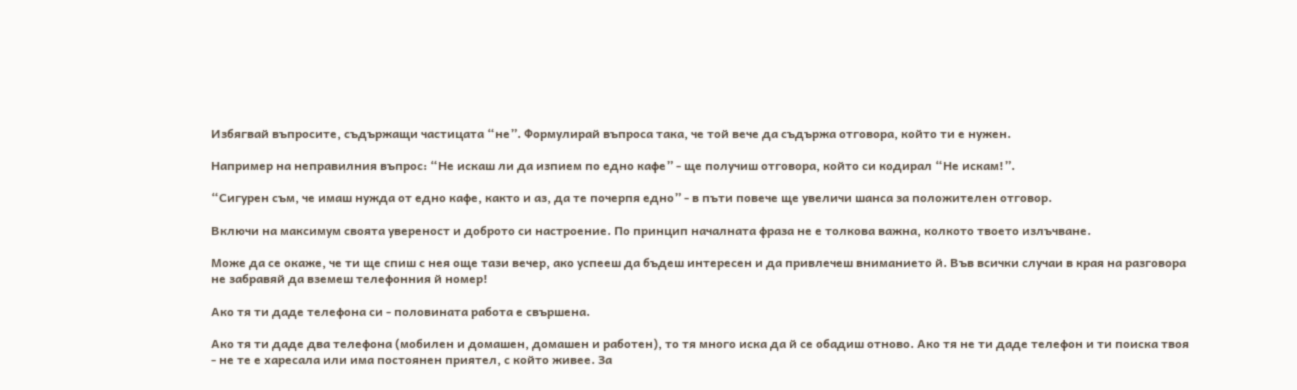Избягвай въпросите, съдържащи частицата “не”. Формулирай въпроса така, че той вече да съдържа отговора, който ти е нужен.

Например на неправилния въпрос: “Не искаш ли да изпием по едно кафе” - ще получиш отговора, който си кодирал “Не искам!”.

“Сигурен съм, че имаш нужда от едно кафе, както и аз, да те почерпя едно” - в пъти повече ще увеличи шанса за положителен отговор.

Включи на максимум своята увереност и доброто си настроение. По принцип началната фраза не е толкова важна, колкото твоето излъчване.

Може да се окаже, че ти ще спиш с нея още тази вечер, ако успееш да бъдеш интересен и да привлечеш вниманието й. Във всички случаи в края на разговора не забравяй да вземеш телефонния й номер!

Ако тя ти даде телефона си - половината работа е свършена.

Ако тя ти даде два телефона (мобилен и домашен, домашен и работен), то тя много иска да й се обадиш отново. Ако тя не ти даде телефон и ти поиска твоя - не те е харесала или има постоянен приятел, с който живее. За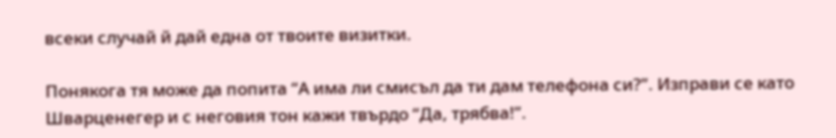всеки случай й дай една от твоите визитки.

Понякога тя може да попита “А има ли смисъл да ти дам телефона си?”. Изправи се като Шварценегер и с неговия тон кажи твърдо “Да, трябва!”.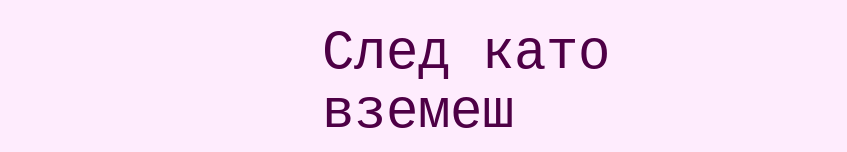След като вземеш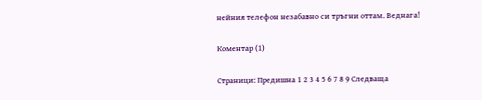нейния телефон незабавно си тръгни оттам. Веднага!

Коментар (1)

Страници: Предишна 1 2 3 4 5 6 7 8 9 Следваща